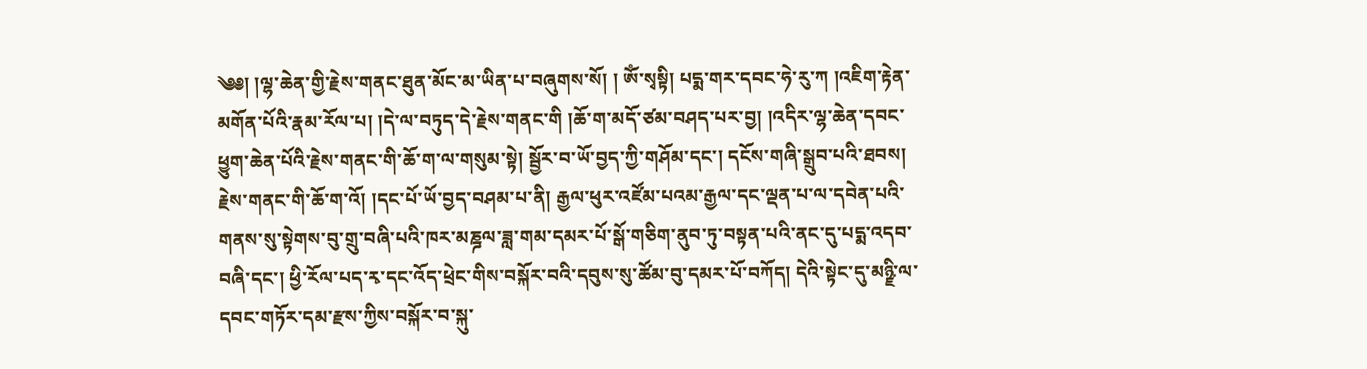༄༅། །ལྷ་ཆེན་གྱི་རྗེས་གནང་ཐུན་མོང་མ་ཡིན་པ་བཞུགས་སོ། ། ཨོཾ་སྭསྟི། པདྨ་གར་དབང་ཧེ་རུ་ཀ །འཇིག་རྟེན་མགོན་པོའི་རྣམ་རོལ་པ། །དེ་ལ་བཏུད་དེ་རྗེས་གནང་གི །ཆོ་ག་མདོ་ཙམ་བཤད་པར་བྱ། །འདིར་ལྷ་ཆེན་དབང་ཕྱུག་ཆེན་པོའི་རྗེས་གནང་གི་ཆོ་ག་ལ་གསུམ་སྟེ། སྦྱོར་བ་ཡོ་བྱད་ཀྱི་གཤོམ་དང་། དངོས་གཞི་སྒྲུབ་པའི་ཐབས། རྗེས་གནང་གི་ཆོ་ག་འོ། །དང་པོ་ཡོ་བྱད་བཤམ་པ་ནི། རྒྱལ་ཕུར་འཛོམ་པའམ་རྒྱལ་དང་ལྡན་པ་ལ་དབེན་པའི་གནས་སུ་སྟེགས་བུ་གྲུ་བཞི་པའི་ཁར་མཎྜལ་ཟླ་གམ་དམར་པོ་སྒོ་གཅིག་ནུབ་ཏུ་བསྟན་པའི་ནང་དུ་པདྨ་འདབ་བཞི་དང་། ཕྱི་རོལ་པད་རྭ་དང་འོད་ཕྲེང་གིས་བསྐོར་བའི་དབུས་སུ་ཚོམ་བུ་དམར་པོ་བཀོད། དེའི་སྟེང་དུ་མཉྫི་ལ་དབང་གཏོར་དམ་རྫས་ཀྱིས་བསྐོར་བ་སྐུ་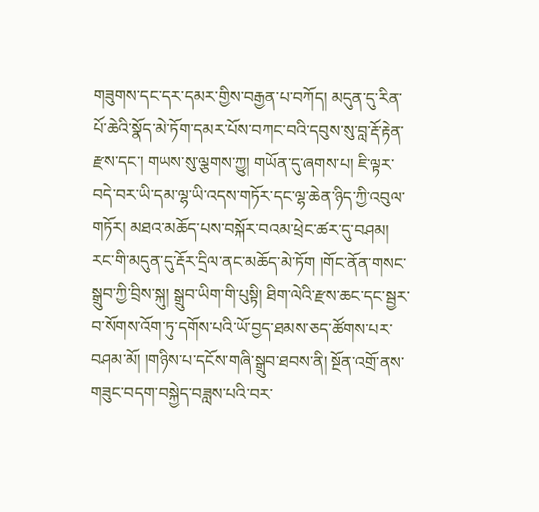གཟུགས་དང་དར་དམར་གྱིས་བརྒྱན་པ་བཀོད། མདུན་དུ་རིན་པོ་ཆེའི་སྣོད་མེ་ཏོག་དམར་པོས་བཀང་བའི་དབུས་སུ་བླ་རྡོ་རྟེན་རྫས་དང་། གཡས་སུ་ལྕགས་ཀྱུ། གཡོན་དུ་ཞགས་པ། ཇི་ལྟར་བདེ་བར་ཡི་དམ་ལྷ་ཡི་འདས་གཏོར་དང་ལྷ་ཆེན་ཉིད་ཀྱི་འབུལ་གཏོར། མཐའ་མཆོད་པས་བསྐོར་བའམ་ཕྲེང་ཚར་དུ་བཤམ། རང་གི་མདུན་དུ་རྡོར་དྲིལ་ནང་མཆོད་མེ་ཏོག །གོང་ནོན་གསང་སྒྲུབ་ཀྱི་བྲིས་སྐུ། སྒྲུབ་ཡིག་གི་པུསྟི། ཐིག་ལེའི་རྫས་ཆང་དང་སྦྱར་བ་སོགས་འོག་ཏུ་དགོས་པའི་ཡོ་བྱད་ཐམས་ཅད་ཚོགས་པར་བཤམ་མོ། །གཉིས་པ་དངོས་གཞི་སྒྲུབ་ཐབས་ནི། སྔོན་འགྲོ་ནས་གཟུང་བདག་བསྐྱེད་བཟླས་པའི་བར་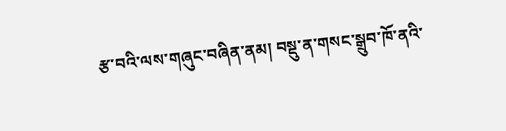རྩ་བའི་ལས་གཞུང་བཞིན་ནམ། བསྡུ་ན་གསང་སྒྲུབ་ཁོ་ནའི་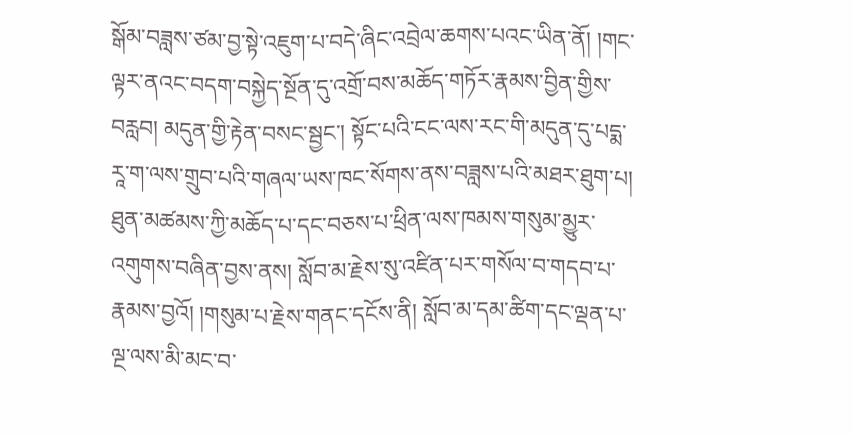སྒོམ་བཟླས་ཙམ་བྱ་སྟེ་འཇུག་པ་བདེ་ཞིང་འབྲེལ་ཆགས་པའང་ཡིན་ནོ། །གང་ལྟར་ནའང་བདག་བསྐྱེད་སྔོན་དུ་འགྲོ་བས་མཆོད་གཏོར་རྣམས་བྱིན་གྱིས་བརླབ། མདུན་གྱི་རྟེན་བསང་སྦྱང་། སྟོང་པའི་ངང་ལས་རང་གི་མདུན་དུ་པདྨ་རཱ་ག་ལས་གྲུབ་པའི་གཞལ་ཡས་ཁང་སོགས་ནས་བཟླས་པའི་མཐར་ཐུག་པ། ཐུན་མཚམས་ཀྱི་མཆོད་པ་དང་བཅས་པ་ཕྲིན་ལས་ཁམས་གསུམ་མྱུར་འགུགས་བཞིན་བྱས་ནས། སློབ་མ་རྗེས་སུ་འཛིན་པར་གསོལ་བ་གདབ་པ་རྣམས་བྱའོ། །གསུམ་པ་རྗེས་གནང་དངོས་ནི། སློབ་མ་དམ་ཚིག་དང་ལྡན་པ་ལྔ་ལས་མི་མང་བ་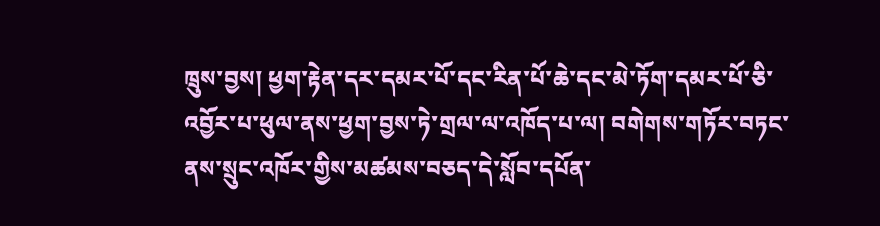ཁྲུས་བྱས། ཕྱག་རྟེན་དར་དམར་པོ་དང་རིན་པོ་ཆེ་དང་མེ་ཏོག་དམར་པོ་ཅི་འབྱོར་པ་ཕུལ་ནས་ཕྱག་བྱས་ཏེ་གྲལ་ལ་འཁོད་པ་ལ། བགེགས་གཏོར་བཏང་ནས་སྲུང་འཁོར་གྱིས་མཚམས་བཅད་དེ་སློབ་དཔོན་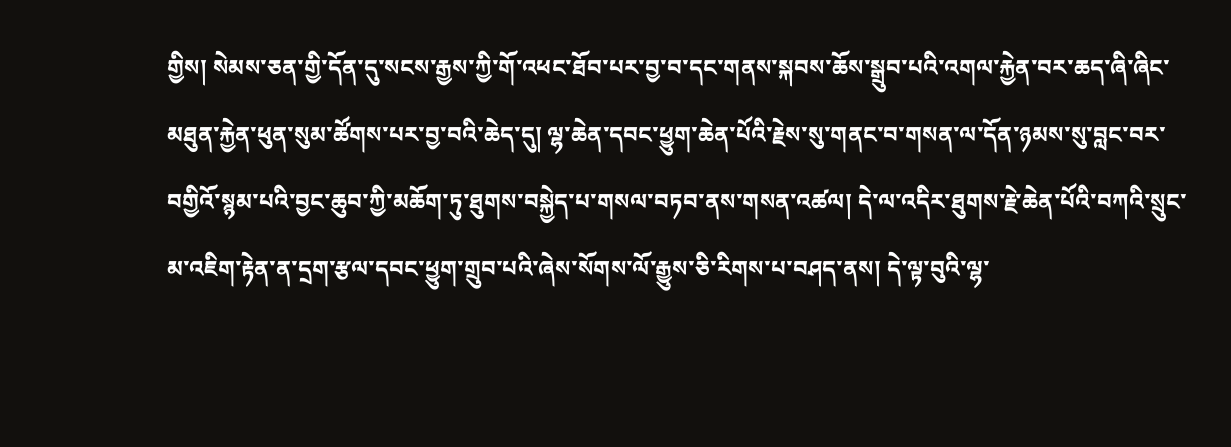གྱིས། སེམས་ཅན་གྱི་དོན་དུ་སངས་རྒྱས་ཀྱི་གོ་འཕང་ཐོབ་པར་བྱ་བ་དང་གནས་སྐབས་ཆོས་སྒྲུབ་པའི་འགལ་རྐྱེན་བར་ཆད་ཞི་ཞིང་མཐུན་རྐྱེན་ཕུན་སུམ་ཚོགས་པར་བྱ་བའི་ཆེད་དུ། ལྷ་ཆེན་དབང་ཕྱུག་ཆེན་པོའི་རྗེས་སུ་གནང་བ་གསན་ལ་དོན་ཉམས་སུ་བླང་བར་བགྱིའོ་སྙམ་པའི་བྱང་ཆུབ་ཀྱི་མཆོག་ཏུ་ཐུགས་བསྐྱེད་པ་གསལ་བཏབ་ནས་གསན་འཚལ། དེ་ལ་འདིར་ཐུགས་རྗེ་ཆེན་པོའི་བཀའི་སྲུང་མ་འཇིག་རྟེན་ན་དྲག་རྩལ་དབང་ཕྱུག་གྲུབ་པའི་ཞེས་སོགས་ལོ་རྒྱུས་ཅི་རིགས་པ་བཤད་ནས། དེ་ལྟ་བུའི་ལྷ་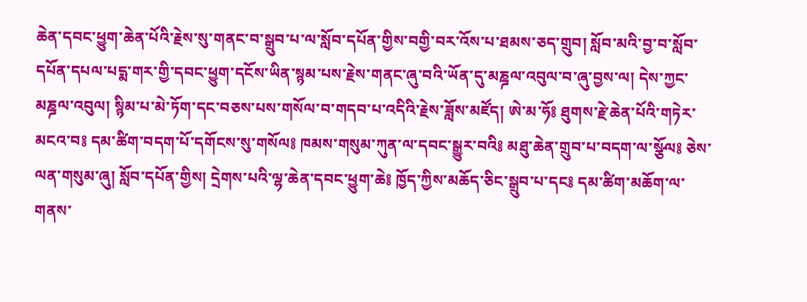ཆེན་དབང་ཕྱུག་ཆེན་པོའི་རྗེས་སུ་གནང་བ་སྒྲུབ་པ་ལ་སློབ་དཔོན་གྱིས་བགྱི་བར་འོས་པ་ཐམས་ཅད་གྲུབ། སློབ་མའི་བྱ་བ་སློབ་དཔོན་དཔལ་པདྨ་གར་གྱི་དབང་ཕྱུག་དངོས་ཡིན་སྙམ་པས་རྗེས་གནང་ཞུ་བའི་ཡོན་དུ་མཎྜལ་འབུལ་བ་ཞུ་བྱས་ལ། དེས་ཀྱང་མཎྜལ་འབུལ། སྙིམ་པ་མེ་ཏོག་དང་བཅས་པས་གསོལ་བ་གདབ་པ་འདིའི་རྗེས་ཟློས་མཛོད། ཨེ་མ་ཧོ༔ ཐུགས་རྗེ་ཆེན་པོའི་གཏེར་མངའ་བ༔ དམ་ཚིག་བདག་པོ་དགོངས་སུ་གསོལ༔ ཁམས་གསུམ་ཀུན་ལ་དབང་སྒྱུར་བའི༔ མཐུ་ཆེན་གྲུབ་པ་བདག་ལ་སྩོལ༔ ཅེས་ལན་གསུམ་ཞུ། སློབ་དཔོན་གྱིས། དྲེགས་པའི་ལྷ་ཆེན་དབང་ཕྱུག་ཆེ༔ ཁྱོད་ཀྱིས་མཆོད་ཅིང་སྒྲུབ་པ་དང༔ དམ་ཚིག་མཆོག་ལ་གནས་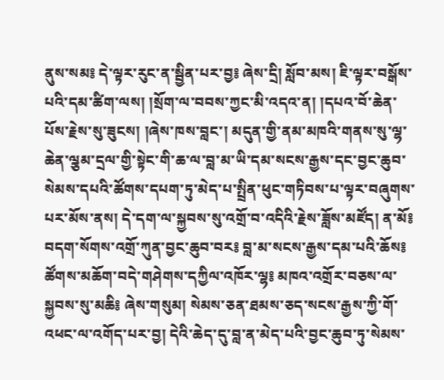ནུས་སམ༔ དེ་ལྟར་རུང་ན་སྦྱིན་པར་བྱ༔ ཞེས་དྲི། སློབ་མས། ཇི་ལྟར་བསྒོས་པའི་དམ་ཚིག་ལས། །སྲོག་ལ་བབས་ཀྱང་མི་འདའ་ན། །དཔའ་བོ་ཆེན་པོས་རྗེས་སུ་ཟུངས། །ཞེས་ཁས་བླང་། མདུན་གྱི་ནམ་མཁའི་གནས་སུ་ལྷ་ཆེན་ལྕམ་དྲལ་གྱི་སྟེང་གི་ཆ་ལ་བླ་མ་ཡི་དམ་སངས་རྒྱས་དང་བྱང་ཆུབ་སེམས་དཔའི་ཚོགས་དཔག་ཏུ་མེད་པ་སྤྲིན་ཕུང་གཏིབས་པ་ལྟར་བཞུགས་པར་མོས་ནས། དེ་དག་ལ་སྐྱབས་སུ་འགྲོ་བ་འདིའི་རྗེས་ཟློས་མཛོད། ན་མོ༔ བདག་སོགས་འགྲོ་ཀུན་བྱང་ཆུབ་བར༔ བླ་མ་སངས་རྒྱས་དམ་པའི་ཆོས༔ ཚོགས་མཆོག་བདེ་གཤེགས་དཀྱིལ་འཁོར་ལྷ༔ མཁའ་འགྲོར་བཅས་ལ་སྐྱབས་སུ་མཆི༔ ཞེས་གསུམ། སེམས་ཅན་ཐམས་ཅད་སངས་རྒྱས་ཀྱི་གོ་འཕང་ལ་འགོད་པར་བྱ། དེའི་ཆེད་དུ་བླ་ན་མེད་པའི་བྱང་ཆུབ་ཏུ་སེམས་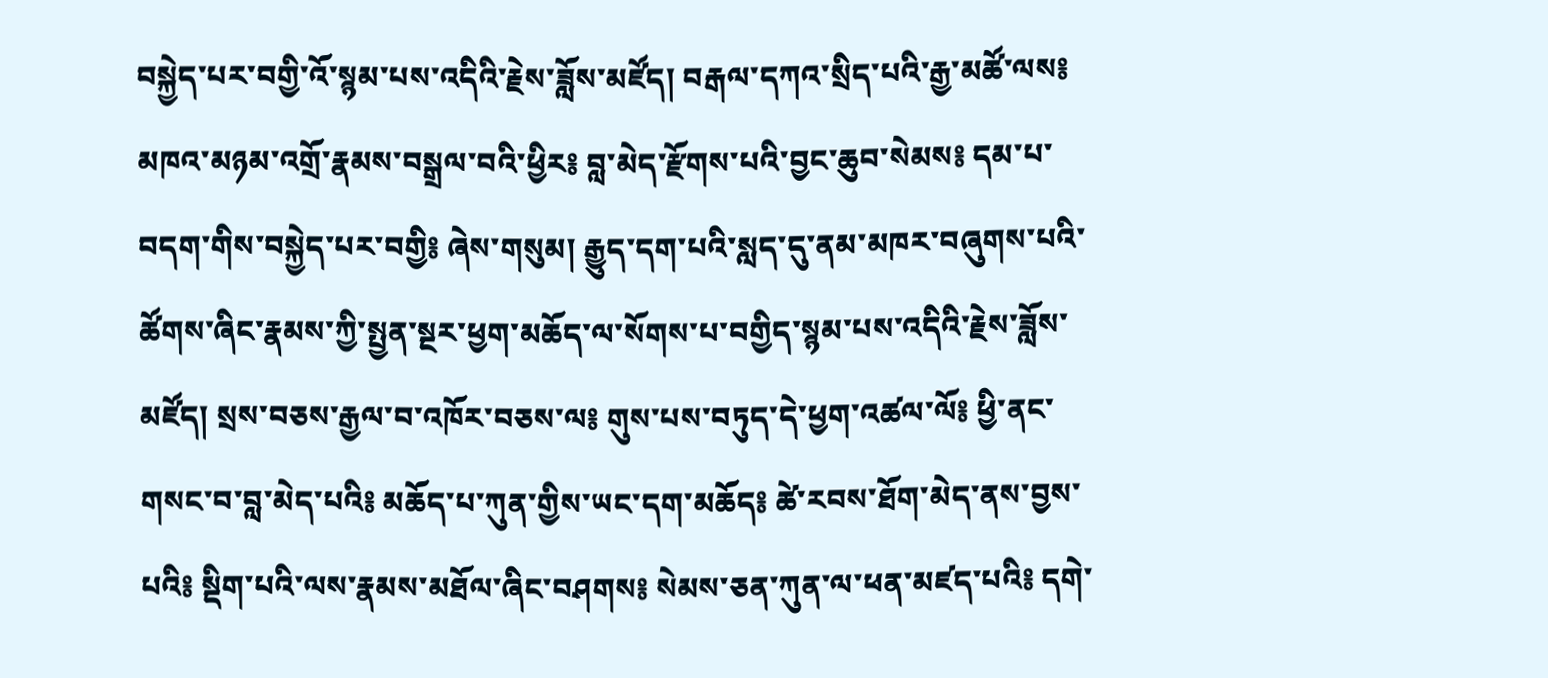བསྐྱེད་པར་བགྱི་འོ་སྙམ་པས་འདིའི་རྗེས་ཟློས་མཛོད། བརྒལ་དཀའ་སྲིད་པའི་རྒྱ་མཚོ་ལས༔ མཁའ་མཉམ་འགྲོ་རྣམས་བསྒྲལ་བའི་ཕྱིར༔ བླ་མེད་རྫོགས་པའི་བྱང་ཆུབ་སེམས༔ དམ་པ་བདག་གིས་བསྐྱེད་པར་བགྱི༔ ཞེས་གསུམ། རྒྱུད་དག་པའི་སླད་དུ་ནམ་མཁར་བཞུགས་པའི་ཚོགས་ཞིང་རྣམས་ཀྱི་སྤྱན་སྔར་ཕྱག་མཆོད་ལ་སོགས་པ་བགྱིད་སྙམ་པས་འདིའི་རྗེས་ཟློས་མཛོད། སྲས་བཅས་རྒྱལ་བ་འཁོར་བཅས་ལ༔ གུས་པས་བཏུད་དེ་ཕྱག་འཚལ་ལོ༔ ཕྱི་ནང་གསང་བ་བླ་མེད་པའི༔ མཆོད་པ་ཀུན་གྱིས་ཡང་དག་མཆོད༔ ཚེ་རབས་ཐོག་མེད་ནས་བྱས་པའི༔ སྡིག་པའི་ལས་རྣམས་མཐོལ་ཞིང་བཤགས༔ སེམས་ཅན་ཀུན་ལ་ཕན་མཛད་པའི༔ དགེ་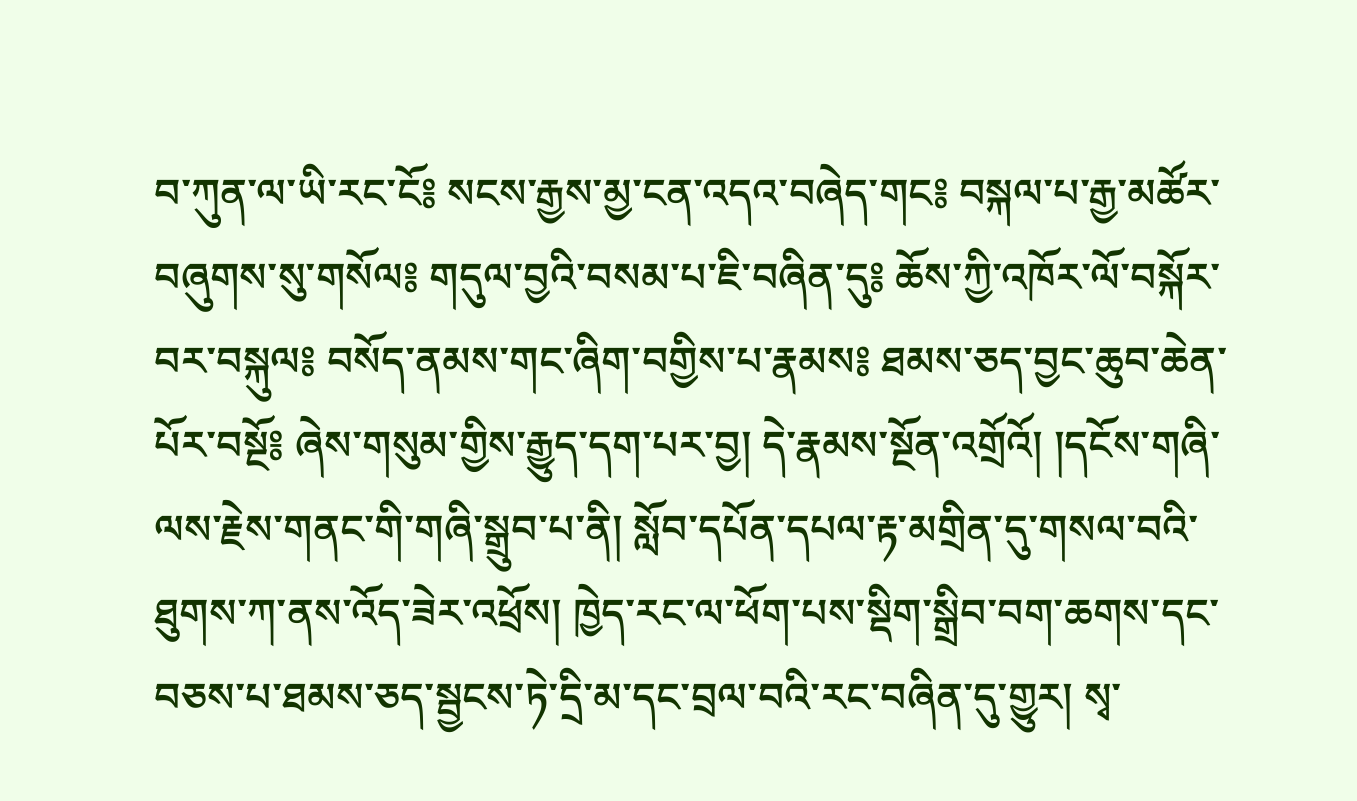བ་ཀུན་ལ་ཡི་རང་ངོ༔ སངས་རྒྱས་མྱ་ངན་འདའ་བཞེད་གང༔ བསྐལ་པ་རྒྱ་མཚོར་བཞུགས་སུ་གསོལ༔ གདུལ་བྱའི་བསམ་པ་ཇི་བཞིན་དུ༔ ཆོས་ཀྱི་འཁོར་ལོ་བསྐོར་བར་བསྐུལ༔ བསོད་ནམས་གང་ཞིག་བགྱིས་པ་རྣམས༔ ཐམས་ཅད་བྱང་ཆུབ་ཆེན་པོར་བསྔོ༔ ཞེས་གསུམ་གྱིས་རྒྱུད་དག་པར་བྱ། དེ་རྣམས་སྔོན་འགྲོའོ། །དངོས་གཞི་ལས་རྗེས་གནང་གི་གཞི་སྒྲུབ་པ་ནི། སློབ་དཔོན་དཔལ་རྟ་མགྲིན་དུ་གསལ་བའི་ཐུགས་ཀ་ནས་འོད་ཟེར་འཕྲོས། ཁྱེད་རང་ལ་ཕོག་པས་སྡིག་སྒྲིབ་བག་ཆགས་དང་བཅས་པ་ཐམས་ཅད་སྦྱངས་ཏེ་དྲི་མ་དང་བྲལ་བའི་རང་བཞིན་དུ་གྱུར། སྭ་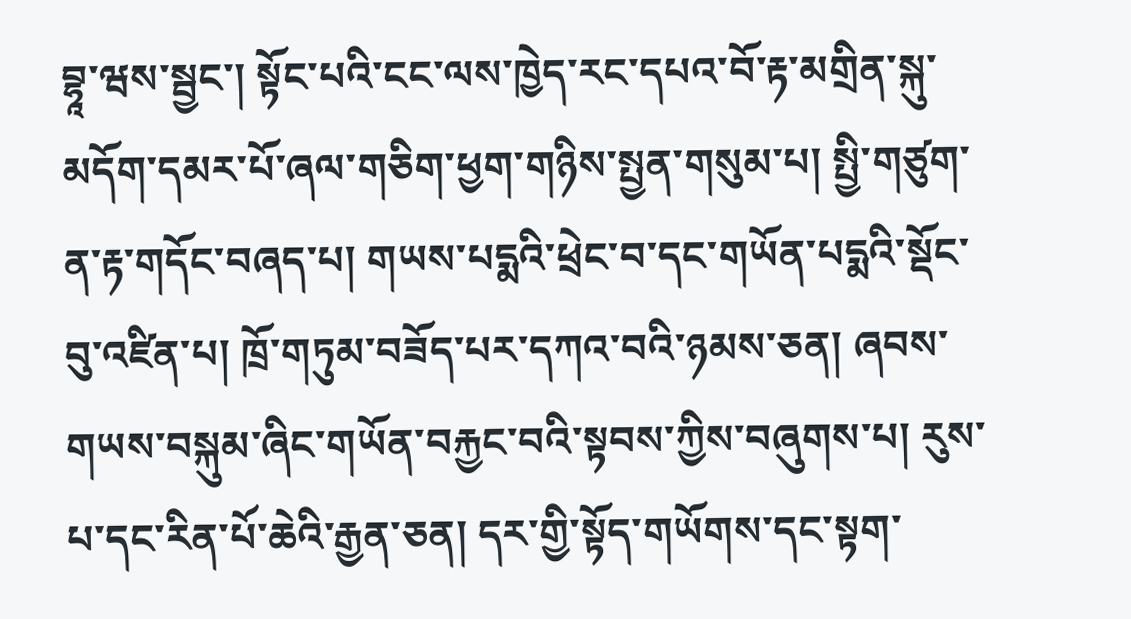བྷཱ་ཝས་སྦྱང་། སྟོང་པའི་ངང་ལས་ཁྱེད་རང་དཔའ་བོ་རྟ་མགྲིན་སྐུ་མདོག་དམར་པོ་ཞལ་གཅིག་ཕྱག་གཉིས་སྤྱན་གསུམ་པ། སྤྱི་གཙུག་ན་རྟ་གདོང་བཞད་པ། གཡས་པདྨའི་ཕྲེང་བ་དང་གཡོན་པདྨའི་སྡོང་བུ་འཛིན་པ། ཁྲོ་གཏུམ་བཟོད་པར་དཀའ་བའི་ཉམས་ཅན། ཞབས་གཡས་བསྐུམ་ཞིང་གཡོན་བརྐྱང་བའི་སྟབས་ཀྱིས་བཞུགས་པ། རུས་པ་དང་རིན་པོ་ཆེའི་རྒྱན་ཅན། དར་གྱི་སྟོད་གཡོགས་དང་སྟག་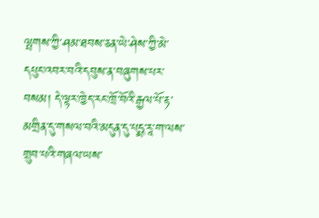ལྤགས་ཀྱི་ཤམ་ཐབས་ཅན་ཡེ་ཤེས་ཀྱི་མེ་དཔུང་འབར་བའི་དབུས་ན་བཞུགས་པར་བསམ། དེ་ལྟར་ཁྱེད་རང་ཁྲོ་བོའི་རྒྱལ་པོ་རྟ་མགྲིན་དུ་གསལ་བའི་མདུན་དུ་པདྨ་རཱ་ག་ལས་གྲུབ་པའི་གཞལ་ཡས་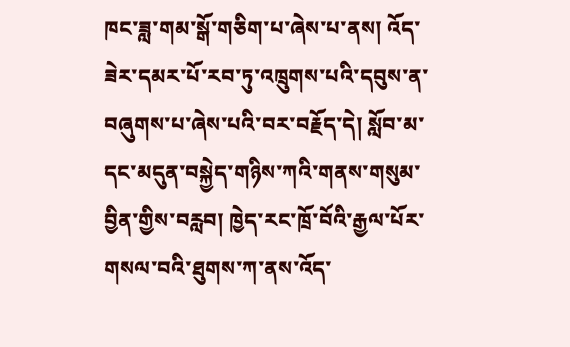ཁང་ཟླ་གམ་སྒོ་གཅིག་པ་ཞེས་པ་ནས། འོད་ཟེར་དམར་པོ་རབ་ཏུ་འཁྲུགས་པའི་དབུས་ན་བཞུགས་པ་ཞེས་པའི་བར་བརྗོད་དེ། སློབ་མ་དང་མདུན་བསྐྱེད་གཉིས་ཀའི་གནས་གསུམ་བྱིན་གྱིས་བརླབ། ཁྱེད་རང་ཁྲོ་བོའི་རྒྱལ་པོར་གསལ་བའི་ཐུགས་ཀ་ནས་འོད་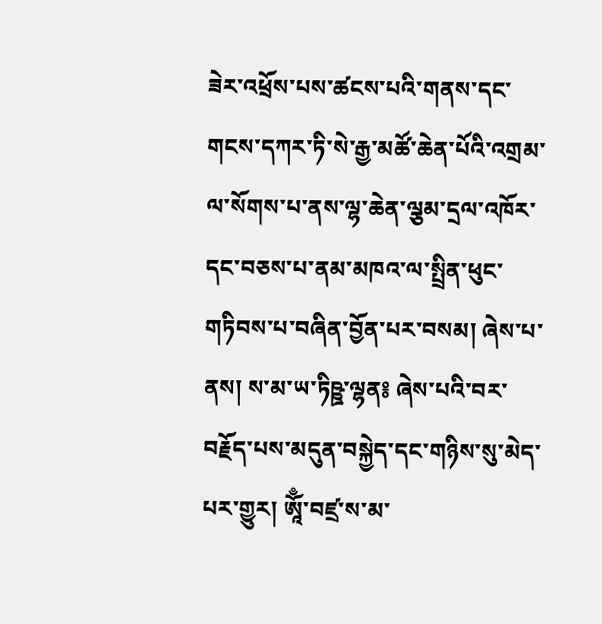ཟེར་འཕྲོས་པས་ཚངས་པའི་གནས་དང་གངས་དཀར་ཏི་སེ་རྒྱ་མཚོ་ཆེན་པོའི་འགྲམ་ལ་སོགས་པ་ནས་ལྷ་ཆེན་ལྕམ་དྲལ་འཁོར་དང་བཅས་པ་ནམ་མཁའ་ལ་སྤྲིན་ཕུང་གཏིབས་པ་བཞིན་བྱོན་པར་བསམ། ཞེས་པ་ནས། ས་མ་ཡ་ཏིཥྛ་ལྷན༔ ཞེས་པའི་བར་བརྗོད་པས་མདུན་བསྐྱེད་དང་གཉིས་སུ་མེད་པར་གྱུར། ཨཱོྃ་བཛྲ་ས་མ་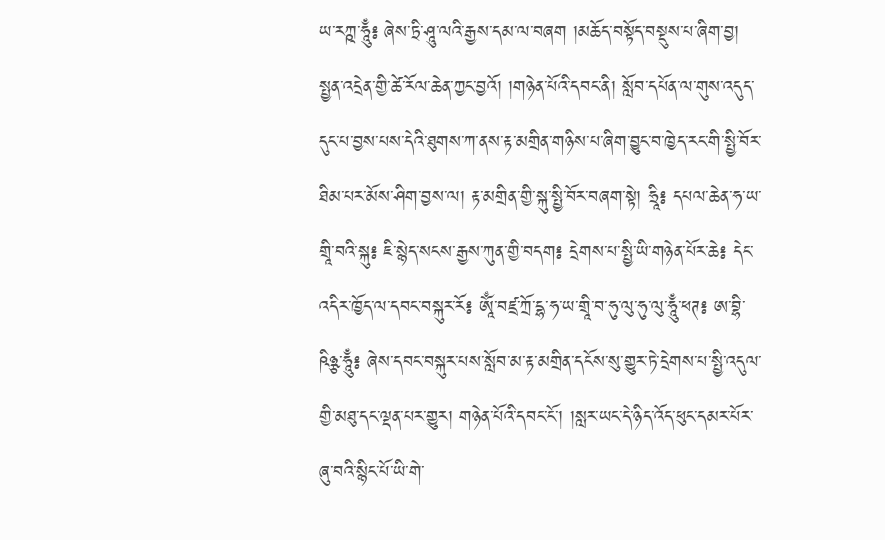ཡ་རཀྵ་ཧཱུྃ༔ ཞེས་ཏྲི་ཤཱུ་ལའི་རྒྱས་དམ་ལ་བཞག །མཆོད་བསྟོད་བསྡུས་པ་ཞིག་བྱ། སྤྱན་འདྲེན་གྱི་ཚེ་རོལ་ཆེན་ཀྱང་བྱའོ། །གཉེན་པོའི་དབང་ནི། སློབ་དཔོན་ལ་གུས་འདུད་དུང་པ་བྱས་པས་དེའི་ཐུགས་ཀ་ནས་རྟ་མགྲིན་གཉིས་པ་ཞིག་བྱུང་བ་ཁྱེད་རང་གི་སྤྱི་བོར་ཐིམ་པར་མོས་ཤིག་བྱས་ལ། རྟ་མགྲིན་གྱི་སྐུ་སྤྱི་བོར་བཞག་སྟེ། ཧྲཱི༔ དཔལ་ཆེན་ཧ་ཡ་གྲཱི་བའི་སྐུ༔ ཇི་སྙེད་སངས་རྒྱས་ཀུན་གྱི་བདག༔ དྲེགས་པ་སྤྱི་ཡི་གཉེན་པོར་ཆེ༔ དེང་འདིར་ཁྱོད་ལ་དབང་བསྐུར་རོ༔ ཨཱོྃ་བཛྲ་ཀྲོ་དྷ་ཧ་ཡ་གྲཱི་བ་ཧུ་ལུ་ཧུ་ལུ་ཧཱུྃ་ཕཊ༔ ཨ་བྷི་ཥིཉྩ་ཧཱུྃ༔ ཞེས་དབང་བསྐུར་པས་སློབ་མ་རྟ་མགྲིན་དངོས་སུ་གྱུར་ཏེ་དྲེགས་པ་སྤྱི་འདུལ་གྱི་མཐུ་དང་ལྡན་པར་གྱུར། གཉེན་པོའི་དབང་ངོ་། །སླར་ཡང་དེ་ཉིད་འོད་ཕུང་དམར་པོར་ཞུ་བའི་སྙིང་པོ་ཡི་གེ་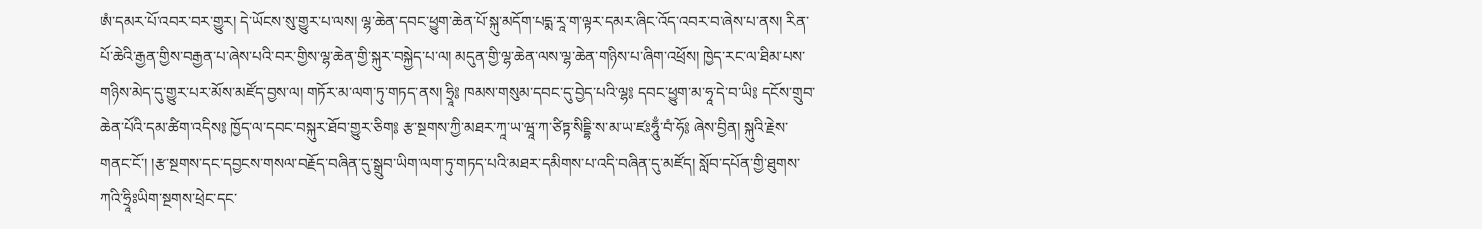ཨཾ་དམར་པོ་འབར་བར་གྱུར། དེ་ཡོངས་སུ་གྱུར་པ་ལས། ལྷ་ཆེན་དབང་ཕྱུག་ཆེན་པོ་སྐུ་མདོག་པདྨ་རཱ་ག་ལྟར་དམར་ཞིང་འོད་འབར་བ་ཞེས་པ་ནས། རིན་པོ་ཆེའི་རྒྱན་གྱིས་བརྒྱན་པ་ཞེས་པའི་བར་གྱིས་ལྷ་ཆེན་གྱི་སྐུར་བསྐྱེད་པ་ལ། མདུན་གྱི་ལྷ་ཆེན་ལས་ལྷ་ཆེན་གཉིས་པ་ཞིག་འཕྲོས། ཁྱེད་རང་ལ་ཐིམ་པས་གཉིས་མེད་དུ་གྱུར་པར་མོས་མཛོད་བྱས་ལ། གཏོར་མ་ལག་ཏུ་གཏད་ནས། ཧྲཱི༔ ཁམས་གསུམ་དབང་དུ་བྱེད་པའི་ལྷ༔ དབང་ཕྱུག་མ་ཧཱ་དེ་བ་ཡི༔ དངོས་གྲུབ་ཆེན་པོའི་དམ་ཚིག་འདིས༔ ཁྱོད་ལ་དབང་བསྐུར་ཐོབ་གྱུར་ཅིག༔ རྩ་སྔགས་ཀྱི་མཐར་ཀཱ་ཡ་ཝཱ་ཀ་ཙིཏྟ་སིདྡྷི་ས་མ་ཡ་ཛཿཧཱུྃ་བཾ་ཧོ༔ ཞེས་བྱིན། སྐུའི་རྗེས་གནང་ངོ་། །རྩ་སྔགས་དང་དབྱངས་གསལ་བརྗོད་བཞིན་དུ་སྒྲུབ་ཡིག་ལག་ཏུ་གཏད་པའི་མཐར་དམིགས་པ་འདི་བཞིན་དུ་མཛོད། སློབ་དཔོན་གྱི་ཐུགས་ཀའི་ཧྲཱིཿཡིག་སྔགས་ཕྲེང་དང་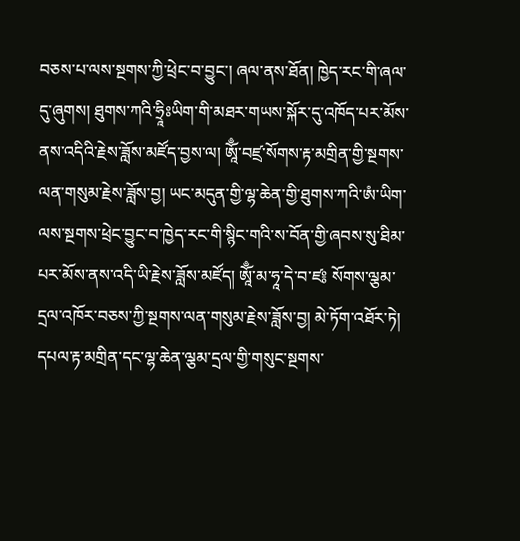བཅས་པ་ལས་སྔགས་ཀྱི་ཕྲེང་བ་བྱུང་། ཞལ་ནས་ཐོན། ཁྱེད་རང་གི་ཞལ་དུ་ཞུགས། ཐུགས་ཀའི་ཧྲཱིཿཡིག་གི་མཐར་གཡས་སྐོར་དུ་འཁོད་པར་མོས་ནས་འདིའི་རྗེས་ཟློས་མཛོད་བྱས་ལ། ཨཱོྃ་བཛྲ་སོགས་རྟ་མགྲིན་གྱི་སྔགས་ལན་གསུམ་རྗེས་ཟློས་བྱ། ཡང་མདུན་གྱི་ལྷ་ཆེན་གྱི་ཐུགས་ཀའི་ཨཾ་ཡིག་ལས་སྔགས་ཕྲེང་བྱུང་བ་ཁྱེད་རང་གི་སྙིང་གའི་ས་བོན་གྱི་ཞབས་སུ་ཐིམ་པར་མོས་ནས་འདི་ཡི་རྗེས་ཟློས་མཛོད། ཨཱོྃ་མ་ཧཱ་དེ་བ་ཛ༔ སོགས་ལྕམ་དྲལ་འཁོར་བཅས་ཀྱི་སྔགས་ལན་གསུམ་རྗེས་ཟློས་བྱ། མེ་ཏོག་འཐོར་ཏེ། དཔལ་རྟ་མགྲིན་དང་ལྷ་ཆེན་ལྕམ་དྲལ་གྱི་གསུང་སྔགས་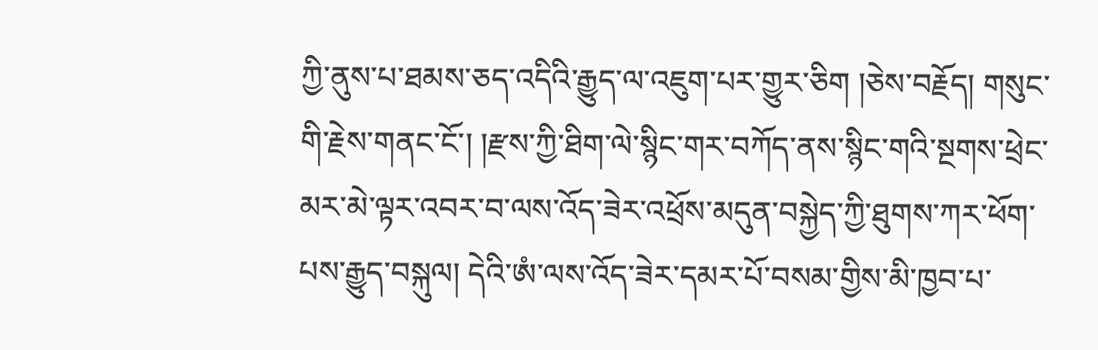ཀྱི་ནུས་པ་ཐམས་ཅད་འདིའི་རྒྱུད་ལ་འཇུག་པར་གྱུར་ཅིག །ཅེས་བརྗོད། གསུང་གི་རྗེས་གནང་ངོ་། །རྫས་ཀྱི་ཐིག་ལེ་སྙིང་གར་བཀོད་ནས་སྙིང་གའི་སྔགས་ཕྲེང་མར་མེ་ལྟར་འབར་བ་ལས་འོད་ཟེར་འཕྲོས་མདུན་བསྐྱེད་ཀྱི་ཐུགས་ཀར་ཕོག་པས་རྒྱུད་བསྐུལ། དེའི་ཨཾ་ལས་འོད་ཟེར་དམར་པོ་བསམ་གྱིས་མི་ཁྱབ་པ་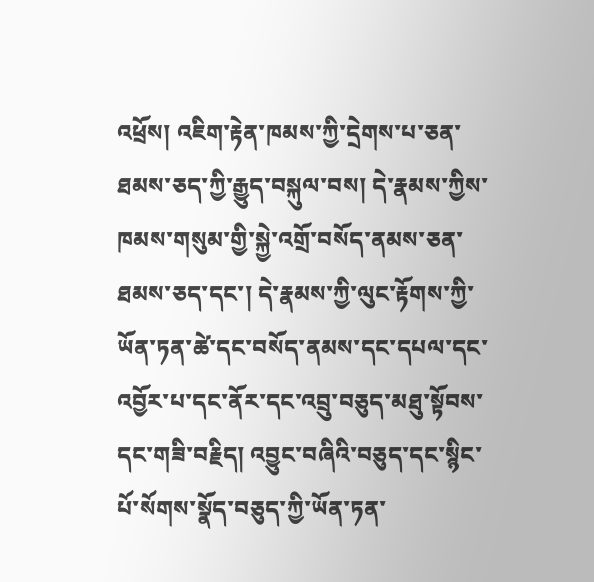འཕྲོས། འཇིག་རྟེན་ཁམས་ཀྱི་དྲེགས་པ་ཅན་ཐམས་ཅད་ཀྱི་རྒྱུད་བསྐུལ་བས། དེ་རྣམས་ཀྱིས་ཁམས་གསུམ་གྱི་སྐྱེ་འགྲོ་བསོད་ནམས་ཅན་ཐམས་ཅད་དང་། དེ་རྣམས་ཀྱི་ལུང་རྟོགས་ཀྱི་ཡོན་ཏན་ཚེ་དང་བསོད་ནམས་དང་དཔལ་དང་འབྱོར་པ་དང་ནོར་དང་འབྲུ་བཅུད་མཐུ་སྟོབས་དང་གཟི་བརྗིད། འབྱུང་བཞིའི་བཅུད་དང་སྙིང་པོ་སོགས་སྣོད་བཅུད་ཀྱི་ཡོན་ཏན་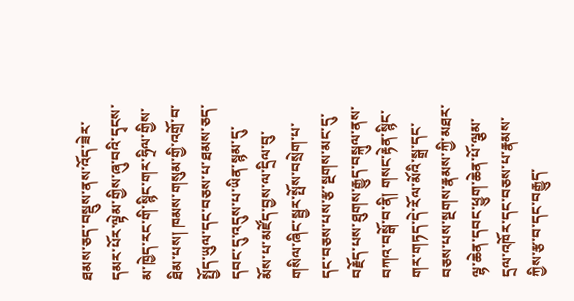ཐམས་ཅད་བསྡུས་ནས་འོད་ཟེར་དམར་པོར་ལྟེམ་གྱིས་ཞུ་བའི་དྭངས་མ་ཁྱེད་རང་གི་སྙིང་གར་ཧྲིལ་གྱིས་ཐིམ་པས། ཁམས་གསུམ་གྱི་འགྲོ་བ་སྤྱོད་ཡུལ་དང་བཅས་པ་ཐམས་ཅད་དབང་དུ་འདུས་པ་ཡིན་སྙམ་དུ་མོས་པ་མཛོད་བྱས་ལ་དྲིལ་བུ་གསིལ་ཞིང་སྦྱར་སྤོས་བསྲེག་པ་དང་བཅས་པས་རྩ་སྔགས་མང་དུ་བརྗོད་པས་ཐུགས་རྒྱུད་བསྐུལ་ནས་བཀའ་བསྒོ་བ་ནི། གསང་རྟེན་སྙིང་གར་གཏད་དེ་རོལ་མོའི་སྒྲ་དང་བཅས་པས་སྔགས་རྣམས་ཀྱི་མཐར་ལྷ་ཆེན་དབང་ཕྱུག་ཆེན་པོ་ལྕམ་དྲལ་འཁོར་དང་བཅས་པ་རྣམས་ཀྱིས་རྩ་བ་དང་བརྒྱུད་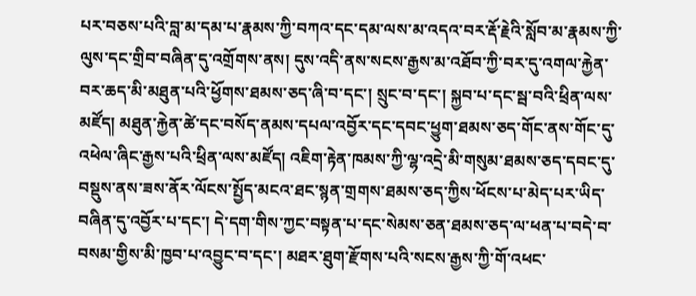པར་བཅས་པའི་བླ་མ་དམ་པ་རྣམས་ཀྱི་བཀའ་དང་དམ་ལས་མ་འདའ་བར་རྡོ་རྗེའི་སློབ་མ་རྣམས་ཀྱི་ལུས་དང་གྲིབ་བཞིན་དུ་འགྲོགས་ནས། དུས་འདི་ནས་སངས་རྒྱས་མ་འཐོབ་ཀྱི་བར་དུ་འགལ་རྐྱེན་བར་ཆད་མི་མཐུན་པའི་ཕྱོགས་ཐམས་ཅད་ཞི་བ་དང་། སྲུང་བ་དང་། སྐྱབ་པ་དང་སྦ་བའི་ཕྲིན་ལས་མཛོད། མཐུན་རྐྱེན་ཚེ་དང་བསོད་ནམས་དཔལ་འབྱོར་དང་དབང་ཕྱུག་ཐམས་ཅད་གོང་ནས་གོང་དུ་འཕེལ་ཞིང་རྒྱས་པའི་ཕྲིན་ལས་མཛོད། འཇིག་རྟེན་ཁམས་ཀྱི་ལྷ་འདྲེ་མི་གསུམ་ཐམས་ཅད་དབང་དུ་བསྡུས་ནས་ཟས་ནོར་ལོངས་སྤྱོད་མངའ་ཐང་སྙན་གྲགས་ཐམས་ཅད་ཀྱིས་ཕོངས་པ་མེད་པར་ཡིད་བཞིན་དུ་འབྱོར་པ་དང་། དེ་དག་གིས་ཀྱང་བསྟན་པ་དང་སེམས་ཅན་ཐམས་ཅད་ལ་ཕན་པ་བདེ་བ་བསམ་གྱིས་མི་ཁྱབ་པ་འབྱུང་བ་དང་། མཐར་ཐུག་རྫོགས་པའི་སངས་རྒྱས་ཀྱི་གོ་འཕང་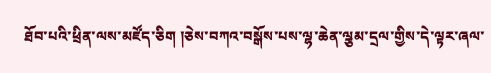ཐོབ་པའི་ཕྲིན་ལས་མཛོད་ཅིག །ཅེས་བཀའ་བསྒོས་པས་ལྷ་ཆེན་ལྕམ་དྲལ་གྱིས་དེ་ལྟར་ཞལ་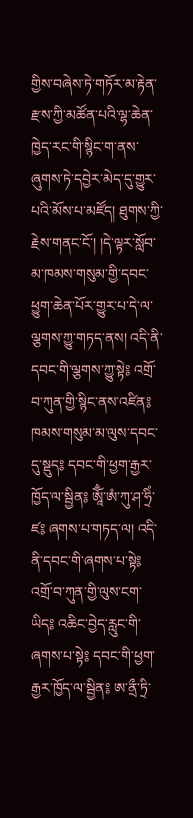གྱིས་བཞེས་ཏེ་གཏོར་མ་རྟེན་རྫས་ཀྱི་མཚོན་པའི་ལྷ་ཆེན་ཁྱེད་རང་གི་སྙིང་ག་ནས་ཞུགས་ཏེ་དབྱེར་མེད་དུ་གྱུར་པའི་མོས་པ་མཛོད། ཐུགས་ཀྱི་རྗེས་གནང་ངོ་། །དེ་ལྟར་སློབ་མ་ཁམས་གསུམ་གྱི་དབང་ཕྱུག་ཆེན་པོར་གྱུར་པ་དེ་ལ་ལྕགས་ཀྱུ་གཏད་ནས། འདི་ནི་དབང་གི་ལྕགས་ཀྱུ་སྟེ༔ འགྲོ་བ་ཀུན་གྱི་སྙིང་ནས་འཛིན༔ ཁམས་གསུམ་མ་ལུས་དབང་དུ་སྡུད༔ དབང་གི་ཕྱག་རྒྱར་ཁྱོད་ལ་སྦྱིན༔ ཨཱོྃ་ཨཾ་ཀུ་ཤ་ཧྲིཾ་ཛ༔ ཞགས་པ་གཏད་ལ། འདི་ནི་དབང་གི་ཞགས་པ་སྟེ༔ འགྲོ་བ་ཀུན་གྱི་ལུས་ངག་ཡིད༔ འཆིང་བྱེད་རླུང་གི་ཞགས་པ་སྟེ༔ དབང་གི་ཕྱག་རྒྱར་ཁྱོད་ལ་སྦྱིན༔ ཨ་ནྲྀ་ཏྲི་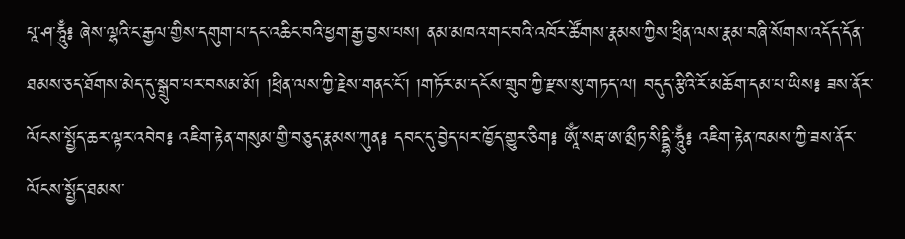པཱ་ཤ་ཧཱུྃ༔ ཞེས་ལྷའི་ང་རྒྱལ་གྱིས་དགུག་པ་དང་འཆིང་བའི་ཕྱག་རྒྱ་བྱས་པས། ནམ་མཁའ་གང་བའི་འཁོར་ཚོགས་རྣམས་ཀྱིས་ཕྲིན་ལས་རྣམ་བཞི་སོགས་འདོད་དོན་ཐམས་ཅད་ཐོགས་མེད་དུ་སྒྲུབ་པར་བསམ་མོ། །ཕྲིན་ལས་ཀྱི་རྗེས་གནང་ངོ་། །གཏོར་མ་དངོས་གྲུབ་ཀྱི་རྫས་སུ་གཏད་ལ། བདུད་རྩིའི་རོ་མཆོག་དམ་པ་ཡིས༔ ཟས་ནོར་ལོངས་སྤྱོད་ཆར་ལྟར་འབེབ༔ འཇིག་རྟེན་གསུམ་གྱི་བཅུད་རྣམས་ཀུན༔ དབང་དུ་བྱེད་པར་ཁྱོད་གྱུར་ཅིག༔ ཨཱོྃ་སརྦ་ཨ་མྲྀཏ་སིདྡྷི་ཧཱུྃ༔ འཇིག་རྟེན་ཁམས་ཀྱི་ཟས་ནོར་ལོངས་སྤྱོད་ཐམས་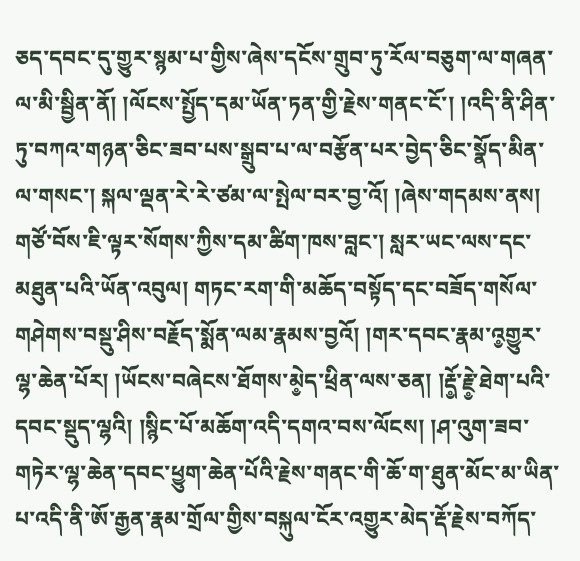ཅད་དབང་དུ་གྱུར་སྙམ་པ་གྱིས་ཞེས་དངོས་གྲུབ་ཏུ་རོལ་བཅུག་ལ་གཞན་ལ་མི་སྦྱིན་ནོ། །ལོངས་སྤྱོད་དམ་ཡོན་ཏན་གྱི་རྗེས་གནང་ངོ་། །འདི་ནི་ཤིན་ཏུ་བཀའ་གཉན་ཅིང་ཟབ་པས་སྒྲུབ་པ་ལ་བརྩོན་པར་བྱེད་ཅིང་སྣོད་མིན་ལ་གསང་། སྐལ་ལྡན་རེ་རེ་ཙམ་ལ་སྤེལ་བར་བྱ་འོ། །ཞེས་གདམས་ནས། གཙོ་བོས་ཇི་ལྟར་སོགས་ཀྱིས་དམ་ཚིག་ཁས་བླང་། སླར་ཡང་ལས་དང་མཐུན་པའི་ཡོན་འབུལ། གཏང་རག་གི་མཆོད་བསྟོད་དང་བཟོད་གསོལ་གཤེགས་བསྡུ་ཤིས་བརྗོད་སྨོན་ལམ་རྣམས་བྱའོ། །གར་དབང་རྣམ་འ༵གྱུར་ལྷ་ཆེན་པོར། །ཡོངས་བཞེངས་ཐོགས་མེ༵ད་ཕྲིན་ལས་ཅན། །རྡོ༵་རྗེ༵་ཐེག་པའི་དབང་སྡུད་ལྷའི། །སྙིང་པོ་མཆོག་འདི་དགའ་བས་ལོངས། །ཤ་འུག་ཟབ་གཏེར་ལྷ་ཆེན་དབང་ཕྱུག་ཆེན་པོའི་རྗེས་གནང་གི་ཆོ་ག་ཐུན་མོང་མ་ཡིན་པ་འདི་ནི་ཨོ་རྒྱན་རྣམ་གྲོལ་གྱིས་བསྐུལ་ངོར་འགྱུར་མེད་རྡོ་རྗེས་བཀོད་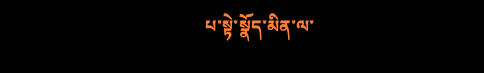པ་སྟེ་སྣོད་མིན་ལ་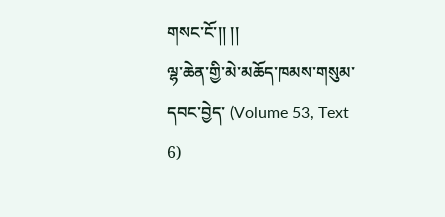གསང་ངོ་།། །།
ལྷ་ཆེན་གྱི་མེ་མཆོད་ཁམས་གསུམ་དབང་བྱེད་ (Volume 53, Text 6)